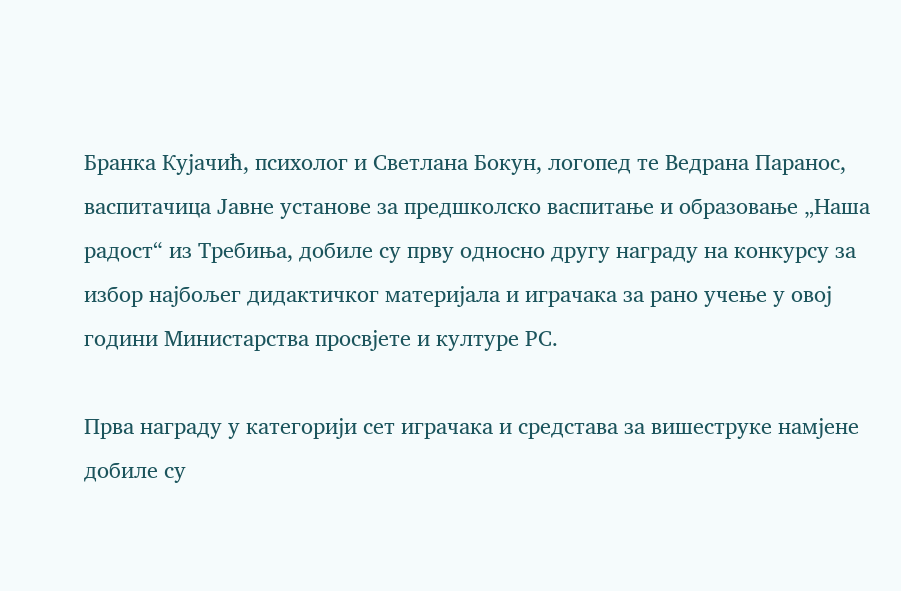Бранка Кујачић, психолог и Светлана Бокун, логопед те Ведрана Паранос, васпитачица Јавне установе за предшколско васпитање и образовање „Наша радост“ из Требиња, добиле су прву односно другу награду на конкурсу за избор најбољег дидактичког материјала и играчака за рано учење у овој години Министарства просвјете и културе РС.

Прва награду у категорији сет играчака и средстава за вишеструке намјене добиле су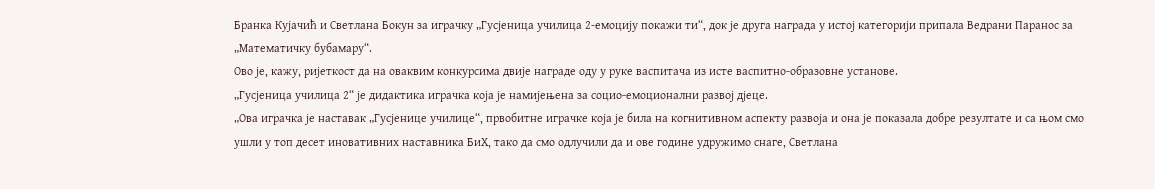Бранка Кујачић и Светлана Бокун за играчку „Гусјеница училица 2-емоцију покажи ти“, док је друга награда у истој категорији припала Ведрани Паранос за „Математичку бубамару“.
Ово је, кажу, ријеткост да на оваквим конкурсима двије награде оду у руке васпитача из исте васпитно-образовне установе.
„Гусјеница училица 2“ је дидактика играчка која је намијењена за социо-емоционални развој дјеце.
„Ова играчка је наставак „Гусјенице училице“, првобитне играчке која је била на когнитивном аспекту развоја и она је показала добре резултате и са њом смо ушли у топ десет иновативних наставника БиХ, тако да смо одлучили да и ове године удружимо снаге, Светлана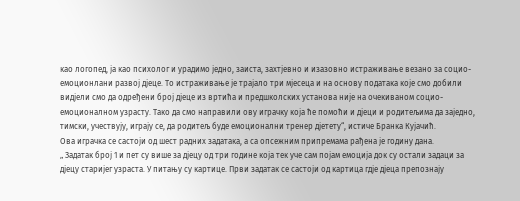као логопед, ја као психолог и урадимо једно, заиста, захтјевно и изазовно истраживање везано за социо-емоционлани развој дјеце. То истраживање је трајало три мјесеца и на основу података које смо добили видјели смо да одређени број дјеце из вртића и предшколских установа није на очекиваном социо-емоционалном узрасту. Тако да смо направили ову играчку која ће помоћи и дјеци и родитељима да заједно, тимски, учествују, играју се, да родитељ буде емоционални тренер дјетету“, истиче Бранка Кујачић.
Ова играчка се састоји од шест радних задатака, а са опсежним припремама рађена је годину дана.
„ Задатак број 1 и пет су више за дјецу од три године која тек уче сам појам емоција док су остали задаци за дјецу старијег узраста. У питању су картице. Први задатак се састоји од картица гдје дјеца препознају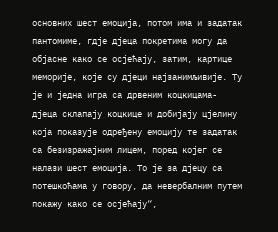основних шест емоција, потом има и задатак пантомиме, гдје дјеца покретима могу да објасне како се осјећају, затим, картице меморије, које су дјеци најзанимљивије. Ту је и једна игра са дрвеним коцкицама- дјеца склапају коцкице и добијају цјелину која показује одређену емоцију те задатак са безизражајним лицем, поред којег се налази шест емоција. То је за дјецу са потешкоћама у говору, да невербалним путем покажу како се осјећају“,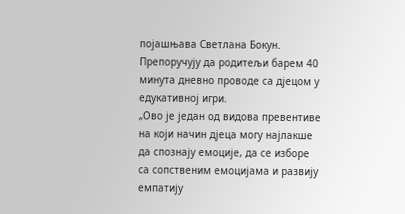појашњава Светлана Бокун.
Препоручују да родитељи барем 40 минута дневно проводе са дјецом у едукативној игри.
„Ово је један од видова превентиве на који начин дјеца могу најлакше да спознају емоције, да се изборе са сопственим емоцијама и развију емпатију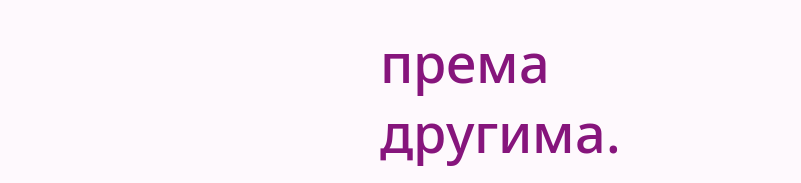према другима.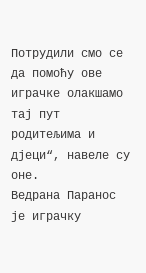Потрудили смо се да помоћу ове играчке олакшамо тај пут родитељима и дјеци“, навеле су оне.
Ведрана Паранос је играчку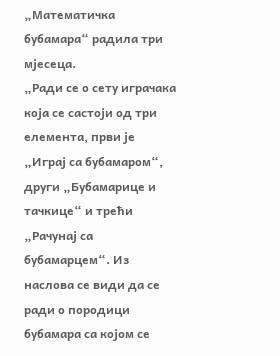„Математичка бубамара“ радила три мјесеца.
„Ради се о сету играчака која се састоји од три елемента, први је „Играј са бубамаром“, други „Бубамарице и тачкице“ и трећи „Рачунај са бубамарцем“. Из наслова се види да се ради о породици бубамара са којом се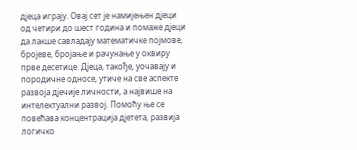дјеца играју. Овај сет је намијењен дјеци од четири до шест година и помаже дјеци да лакше савладају математичке појмове, бројеве, бројање и рачунање у оквиру прве десетице. Дјеца, такође, уочавају и породичне односе, утиче на све аспекте развоја дјечије личности, а највише на интелектуални развој. Помоћу ње се повећава концентрација дјетета, развија логичко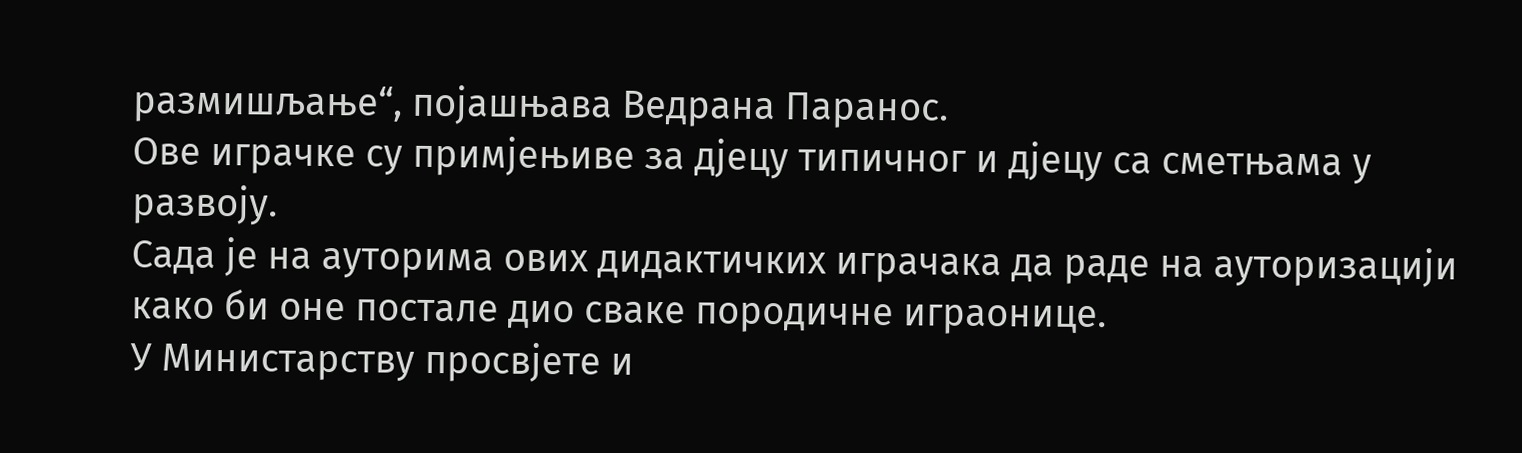размишљање“, појашњава Ведрана Паранос.
Ове играчке су примјењиве за дјецу типичног и дјецу са сметњама у развоју.
Сада је на ауторима ових дидактичких играчака да раде на ауторизацији како би оне постале дио сваке породичне играонице.
У Министарству просвјете и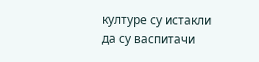културе су истакли да су васпитачи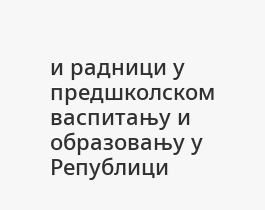и радници у предшколском васпитању и образовању у Републици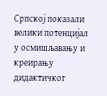Српској показали велики потенцијал у осмишљавању и креирању дидактичког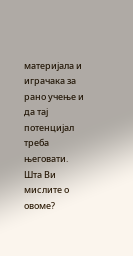материјала и играчака за рано учење и да тај потенцијал треба његовати.
Шта Ви мислите о овоме?